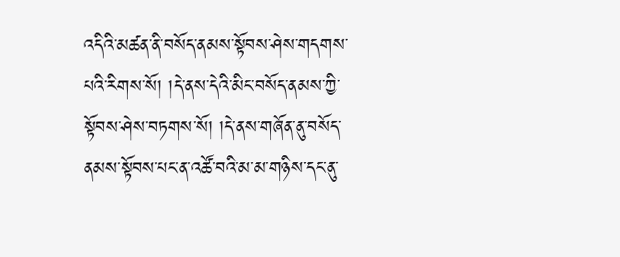འདིའི་མཚན་ནི་བསོད་ནམས་སྟོབས་ཤེས་གདགས་པའི་རིགས་སོ། །དེ་ནས་དེའི་མིང་བསོད་ནམས་ཀྱི་སྟོབས་ཤེས་བཏགས་སོ། །དེ་ནས་གཞོན་ནུ་བསོད་ནམས་སྟོབས་པང་ན་འཚོ་བའི་མ་མ་གཉིས་དང་ནུ་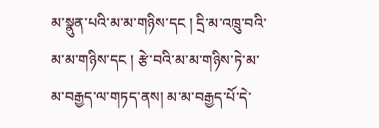མ་སྣུན་པའི་མ་མ་གཉིས་དང ། དྲི་མ་འཁྲུ་བའི་མ་མ་གཉིས་དང ། རྩེ་བའི་མ་མ་གཉིས་ཏེ་མ་མ་བརྒྱད་ལ་གཏད་ནས། མ་མ་བརྒྱད་པོ་དེ་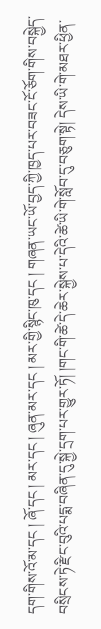དག་གིས་འོ་མ་དང ། ཞོ་དང ། མར་དང ། ཞུན་མར་དང ། མར་གྱི་སྙིང་ཁུ་དང ། གཞན་ཡང་ཡོ་བྱད་ཀྱི་ཁྱད་པར་བཟང་ངོ་ཅོག་གིས་བསྐྱེད་བསྲིངས་ཏེ་རྫིང་བུའི་པདྨ་བཞིན་དུ་སྐྱེ་དྲག་པར་གྱུར་ཏོ། །གང་གི་ཚེ་དེ་ཆེར་སྐྱེས་པ་དེའི་ཚེ་ཡི་གེ་སློབ་དུ་བཅུག་སྟེ། དེས་ཡི་གེ་མཐར་ཕྱིན་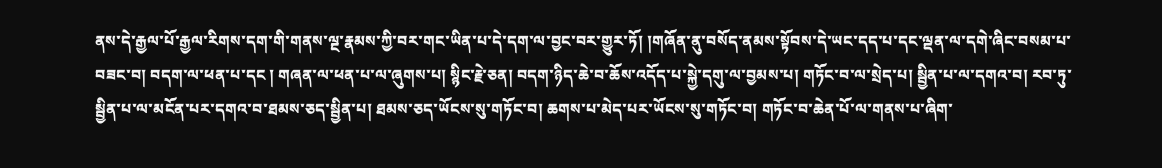ནས་དེ་རྒྱལ་པོ་རྒྱལ་རིགས་དག་གི་གནས་ལྔ་རྣམས་ཀྱི་བར་གང་ཡིན་པ་དེ་དག་ལ་བྱང་བར་གྱུར་ཏོ། །གཞོན་ནུ་བསོད་ནམས་སྟོབས་དེ་ཡང་དད་པ་དང་ལྡན་ལ་དགེ་ཞིང་བསམ་པ་བཟང་བ། བདག་ལ་ཕན་པ་དང ། གཞན་ལ་ཕན་པ་ལ་ཞུགས་པ། སྙིང་རྗེ་ཅན། བདག་ཉིད་ཆེ་བ་ཆོས་འདོད་པ་སྐྱེ་དགུ་ལ་བྱམས་པ། གཏོང་བ་ལ་སྲེད་པ། སྦྱིན་པ་ལ་དགའ་བ། རབ་ཏུ་སྦྱིན་པ་ལ་མངོན་པར་དགའ་བ་ཐམས་ཅད་སྦྱིན་པ། ཐམས་ཅད་ཡོངས་སུ་གཏོང་བ། ཆགས་པ་མེད་པར་ཡོངས་སུ་གཏོང་བ། གཏོང་བ་ཆེན་པོ་ལ་གནས་པ་ཞིག་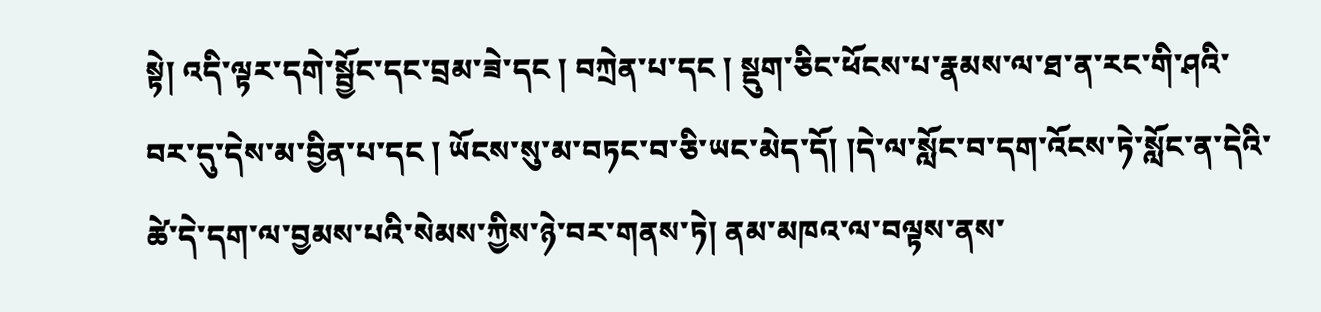སྟེ། འདི་ལྟར་དགེ་སྦྱོང་དང་བྲམ་ཟེ་དང ། བཀྲེན་པ་དང ། སྡུག་ཅིང་ཕོངས་པ་རྣམས་ལ་ཐ་ན་རང་གི་ཤའི་བར་དུ་དེས་མ་བྱིན་པ་དང ། ཡོངས་སུ་མ་བཏང་བ་ཅི་ཡང་མེད་དོ། །དེ་ལ་སློང་བ་དག་འོངས་ཏེ་སློང་ན་དེའི་ཚེ་དེ་དག་ལ་བྱམས་པའི་སེམས་ཀྱིས་ཉེ་བར་གནས་ཏེ། ནམ་མཁའ་ལ་བལྟས་ནས་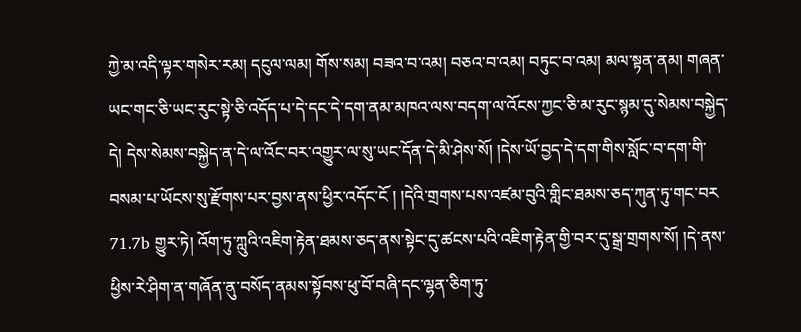ཀྱེ་མ་འདི་ལྟར་གསེར་རམ། དངུལ་ལམ། གོས་སམ། བཟའ་བ་འམ། བཅའ་བ་འམ། བཏུང་བ་འམ། མལ་སྟན་ནམ། གཞན་ཡང་གང་ཅི་ཡང་རུང་སྟེ་ཅི་འདོད་པ་དེ་དང་དེ་དག་ནམ་མཁའ་ལས་བདག་ལ་འོངས་ཀྱང་ཅི་མ་རུང་སྙམ་དུ་སེམས་བསྐྱེད་དེ། དེས་སེམས་བསྐྱེད་ན་དེ་ལ་འོང་བར་འགྱུར་ལ་སུ་ཡང་དོན་དེ་མི་ཤེས་སོ། །དེས་ཡོ་བྱད་དེ་དག་གིས་སློང་བ་དག་གི་བསམ་པ་ཡོངས་སུ་རྫོགས་པར་བྱས་ནས་ཕྱིར་འདོང་ངོ ། །དེའི་གྲགས་པས་འཛམ་བུའི་གླིང་ཐམས་ཅད་ཀུན་ཏུ་གང་བར 71.7b གྱུར་ཏེ། འོག་ཏུ་ཀླུའི་འཇིག་རྟེན་ཐམས་ཅད་ནས་སྟེང་དུ་ཚངས་པའི་འཇིག་རྟེན་གྱི་བར་དུ་སྒྲ་གྲགས་སོ། །དེ་ནས་ཕྱིས་རེ་ཤིག་ན་གཞོན་ནུ་བསོད་ནམས་སྟོབས་ཕུ་བོ་བཞི་དང་ལྷན་ཅིག་ཏུ་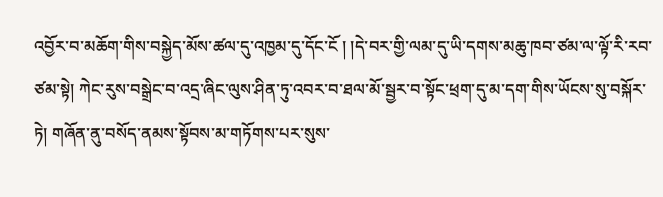འབྱོར་བ་མཆོག་གིས་བསྐྱེད་མོས་ཚལ་དུ་འཁྱམ་དུ་དོང་ངོ ། །དེ་བར་གྱི་ལམ་དུ་ཡི་དགས་མཆུ་ཁབ་ཙམ་ལ་ལྟོ་རི་རབ་ཙམ་སྟེ། ཀེང་རུས་བསྒྲེང་བ་འདྲ་ཞིང་ལུས་ཤིན་ཏུ་འབར་བ་ཐལ་མོ་སྦྱར་བ་སྟོང་ཕྲག་དུ་མ་དག་གིས་ཡོངས་སུ་བསྐོར་ཏེ། གཞོན་ནུ་བསོད་ནམས་སྟོབས་མ་གཏོགས་པར་སུས་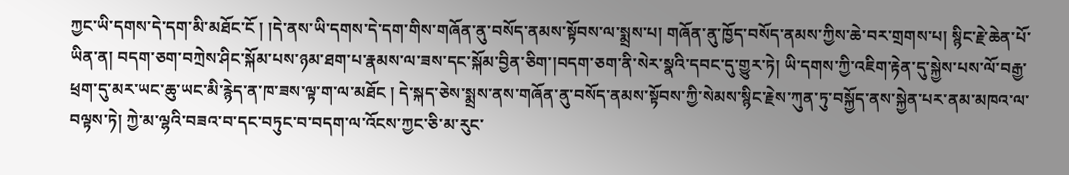ཀྱང་ཡི་དགས་དེ་དག་མི་མཐོང་ངོ ། །དེ་ནས་ཡི་དགས་དེ་དག་གིས་གཞོན་ནུ་བསོད་ནམས་སྟོབས་ལ་སྨྲས་པ། གཞོན་ནུ་ཁྱོད་བསོད་ནམས་ཀྱིས་ཆེ་བར་གྲགས་པ། སྙིང་རྗེ་ཆེན་པོ་ཡིན་ན། བདག་ཅག་བཀྲེས་ཤིང་སྐོམ་པས་ཉམ་ཐག་པ་རྣམས་ལ་ཟས་དང་སྐོམ་བྱིན་ཅིག་།བདག་ཅག་ནི་སེར་སྣའི་དབང་དུ་གྱུར་ཏེ། ཡི་དགས་ཀྱི་འཇིག་རྟེན་དུ་སྐྱེས་པས་ལོ་བརྒྱ་ཕྲག་དུ་མར་ཡང་ཆུ་ཡང་མི་རྙེད་ན་ཁ་ཟས་ལྟ་ག་ལ་མཐོང ། དེ་སྐད་ཅེས་སྨྲས་ནས་གཞོན་ནུ་བསོད་ནམས་སྟོབས་ཀྱི་སེམས་སྙིང་རྗེས་ཀུན་ཏུ་བསྐྱོད་ནས་སྐྱེན་པར་ནམ་མཁའ་ལ་བལྟས་ཏེ། ཀྱེ་མ་ལྷའི་བཟའ་བ་དང་བཏུང་བ་བདག་ལ་འོངས་ཀྱང་ཅི་མ་རུང་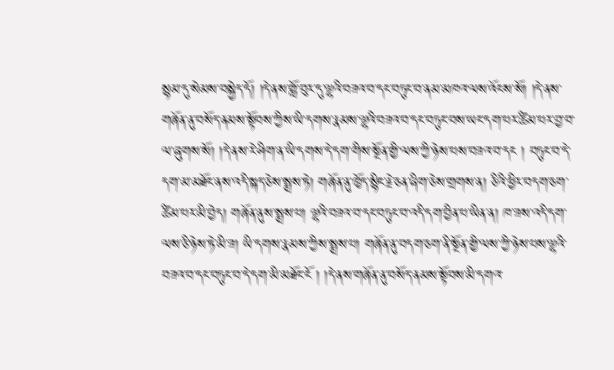སྙམ་དུ་སེམས་བསྐྱེད་དོ། །དེ་ནས་གློ་བུར་དུ་ལྷའི་བཟའ་བ་དང་བཏུང་བ་ནམ་མཁའ་ལས་འོངས་སོ། །དེ་ནས་གཞོན་ནུ་བསོད་ནམས་སྟོབས་ཀྱིས་ཡི་དགས་རྣམས་ལྷའི་བཟའ་བ་དང་བཏུང་བས་ཡང་དག་པར་ཚིམ་པར་བྱ་བ་ལ་ཞུགས་སོ། །དེ་ནས་རེ་ཤིག་ན་ཡི་དགས་དེ་དག་གིས་སྔོན་གྱི་ལས་ཀྱི་ཉེས་པས་བཟའ་བ་དང ། བཏུང་བ་དེ་དག་མ་མཐོང་ནས་འདི་སྐད་ཅེས་སྨྲས་ཏེ། གཞོན་ནུ་ཁྱོད་སྙིང་རྗེ་ཅན་ཞིག་ཅེས་གྲགས་ན། ཅིའི་ཕྱིར་བདག་ཅག་ཚིམ་པར་མི་བྱེད། གཞོན་ནུས་སྨྲས་པ། ལྷའི་བཟའ་བ་དང་བཏུང་བ་འདི་དག་བྱིན་པ་ཡིན་ན། ཁ་ཟས་འདི་དག་ལས་ཅི་ཉེས་ཏེ་མི་ཟ། ཡི་དགས་རྣམས་ཀྱིས་སྨྲས་པ། གཞོན་ནུ་བདག་ཅག་ནི་སྔོན་གྱི་ལས་ཀྱི་ཉེས་པས་ལྷའི་བཟའ་བ་དང་བཏུང་བ་དེ་དག་མི་མཐོང་ངོ ། །དེ་ནས་གཞོན་ནུ་བསོད་ནམས་སྟོབས་མི་དགའ་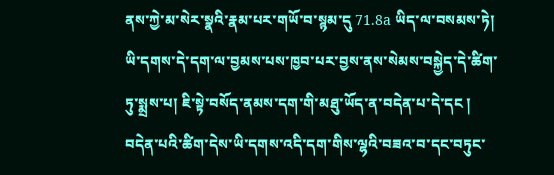ནས་ཀྱེ་མ་སེར་སྣའི་རྣམ་པར་གཡོ་བ་སྙམ་དུ 71.8a ཡིད་ལ་བསམས་ཏེ། ཡི་དགས་དེ་དག་ལ་བྱམས་པས་ཁྱབ་པར་བྱས་ནས་སེམས་བསྐྱེད་དེ་ཚིག་ཏུ་སྨྲས་པ། ཇི་སྟེ་བསོད་ནམས་དག་གི་མཐུ་ཡོད་ན་བདེན་པ་དེ་དང ། བདེན་པའི་ཚིག་དེས་ཡི་དགས་འདི་དག་གིས་ལྷའི་བཟའ་བ་དང་བཏུང་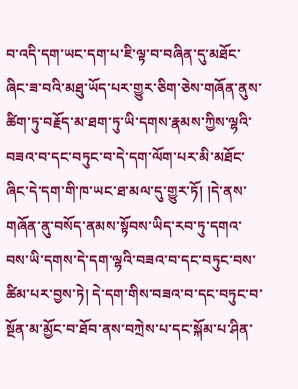བ་འདི་དག་ཡང་དག་པ་ཇི་ལྟ་བ་བཞིན་དུ་མཐོང་ཞིང་ཟ་བའི་མཐུ་ཡོད་པར་གྱུར་ཅིག་ཅེས་གཞོན་ནུས་ཚིག་ཏུ་བརྗོད་མ་ཐག་ཏུ་ཡི་དགས་རྣམས་ཀྱིས་ལྷའི་བཟའ་བ་དང་བཏུང་བ་དེ་དག་ལོག་པར་མི་མཐོང་ཞིང་དེ་དག་གི་ཁ་ཡང་ཐ་མལ་དུ་གྱུར་ཏོ། །དེ་ནས་གཞོན་ནུ་བསོད་ནམས་སྟོབས་ཡིད་རབ་ཏུ་དགའ་བས་ཡི་དགས་དེ་དག་ལྷའི་བཟའ་བ་དང་བཏུང་བས་ཚིམ་པར་བྱས་ཏེ། དེ་དག་གིས་བཟའ་བ་དང་བཏུང་བ་སྔོན་མ་མྱོང་བ་ཐོབ་ནས་བཀྲེས་པ་དང་སྐོམ་པ་ཤིན་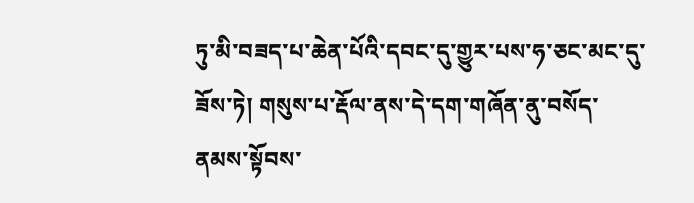ཏུ་མི་བཟད་པ་ཆེན་པོའི་དབང་དུ་གྱུར་པས་ཧ་ཅང་མང་དུ་ཟོས་ཏེ། གསུས་པ་རྡོལ་ནས་དེ་དག་གཞོན་ནུ་བསོད་ནམས་སྟོབས་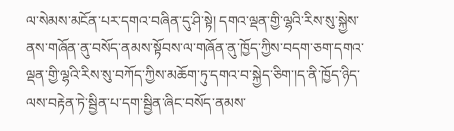ལ་སེམས་མངོན་པར་དགའ་བཞིན་དུ་ཤི་སྟེ། དགའ་ལྡན་གྱི་ལྷའི་རིས་སུ་སྐྱེས་ནས་གཞོན་ནུ་བསོད་ནམས་སྟོབས་ལ་གཞོན་ནུ་ཁྱོད་ཀྱིས་བདག་ཅག་དགའ་ལྡན་གྱི་ལྷའི་རིས་སུ་བཀོད་ཀྱིས་མཆོག་ཏུ་དགའ་བ་སྐྱེད་ཅིག་།ད་ནི་ཁྱོད་ཉིད་ལས་བརྟེན་ཏེ་སྦྱིན་པ་དག་སྦྱིན་ཞིང་བསོད་ནམས་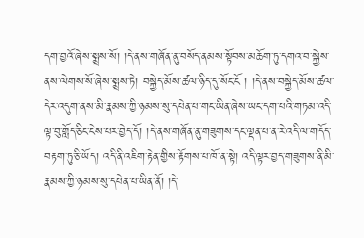དག་བྱའོ་ཞེས་སྨྲས་སོ། །དེ་ནས་གཞོན་ནུ་བསོད་ནམས་སྟོབས་མཆོག་ཏུ་དགའ་བ་སྐྱེས་ནས་ལེགས་སོ་ཞེས་སྨྲས་ཏེ། བསྐྱེད་མོས་ཚལ་ཉིད་དུ་སོང་ངོ ། །དེ་ནས་བསྐྱེད་མོས་ཚལ་དེར་འདུག་ནས་མི་རྣམས་ཀྱི་ཉམས་སུ་དཔེན་པ་གང་ཡིན་ཞེས་ཡང་དག་པའི་གཏམ་འདི་ལྟ་བུ་གློད་ཅིང་ངེས་པར་བྱེད་དོ། །དེ་ནས་གཞོན་ནུ་གཟུགས་དང་ལྡན་པ་ན་རེ་འདི་ལ་གདོད་བརྟག་ཏུ་ཅི་ཡོད། འདི་ནི་འཇིག་རྟེན་གྱིས་རྟོགས་པ་ཁོ་ན་སྟེ། འདི་ལྟར་བྱད་གཟུགས་ནི་མི་རྣམས་ཀྱི་ཉམས་སུ་དཔེན་པ་ཡིན་ནོ། །དེ་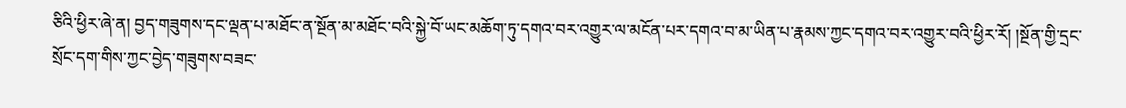ཅིའི་ཕྱིར་ཞེ་ན། བྱད་གཟུགས་དང་ལྡན་པ་མཐོང་ན་སྔོན་མ་མཐོང་བའི་སྐྱེ་བོ་ཡང་མཆོག་ཏུ་དགའ་བར་འགྱུར་ལ་མངོན་པར་དགའ་བ་མ་ཡིན་པ་རྣམས་ཀྱང་དགའ་བར་འགྱུར་བའི་ཕྱིར་རོ། །སྔོན་གྱི་དྲང་སྲོང་དག་གིས་ཀྱང་བྱེད་གཟུགས་བཟང་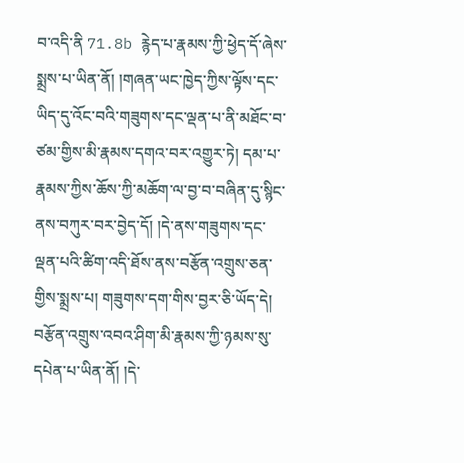བ་འདི་ནི 71.8b རྙེད་པ་རྣམས་ཀྱི་ཕྱེད་དོ་ཞེས་སྨྲས་པ་ཡིན་ནོ། །གཞན་ཡང་ཁྱེད་ཀྱིས་ལྟོས་དང་ཡིད་དུ་འོང་བའི་གཟུགས་དང་ལྡན་པ་ནི་མཐོང་བ་ཙམ་གྱིས་མི་རྣམས་དགའ་བར་འགྱུར་ཏེ། དམ་པ་རྣམས་ཀྱིས་ཆོས་ཀྱི་མཆོག་ལ་བྱ་བ་བཞིན་དུ་སྙིང་ནས་བཀུར་བར་བྱེད་དོ། །དེ་ནས་གཟུགས་དང་ལྡན་པའི་ཚིག་འདི་ཐོས་ནས་བརྩོན་འགྲུས་ཅན་གྱིས་སྨྲས་པ། གཟུགས་དག་གིས་བྱར་ཅི་ཡོད་དེ། བརྩོན་འགྲུས་འབའ་ཤིག་མི་རྣམས་ཀྱི་ཉམས་སུ་དཔེན་པ་ཡིན་ནོ། །དེ་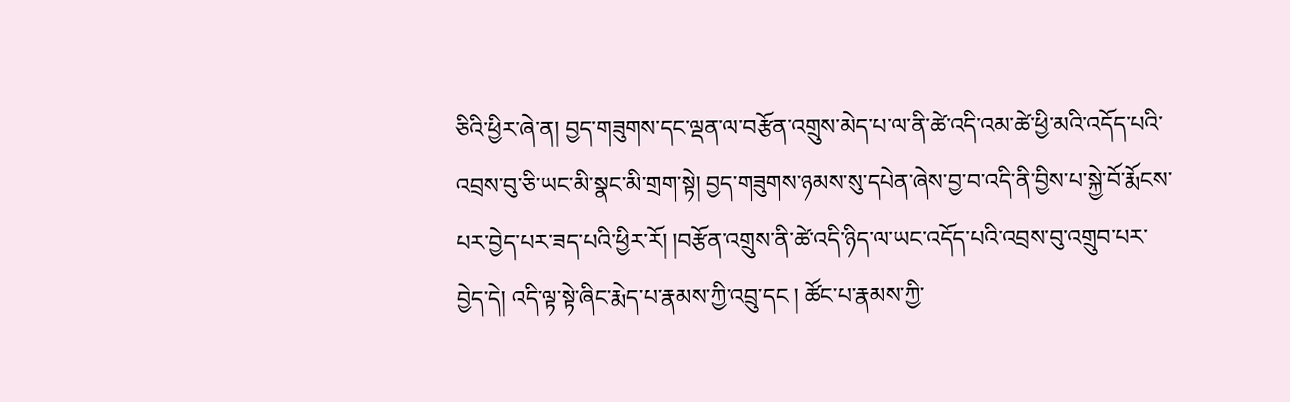ཅིའི་ཕྱིར་ཞེ་ན། བྱད་གཟུགས་དང་ལྡན་ལ་བརྩོན་འགྲུས་མེད་པ་ལ་ནི་ཚེ་འདི་འམ་ཚེ་ཕྱི་མའི་འདོད་པའི་འབྲས་བུ་ཅི་ཡང་མི་སྣང་མི་གྲག་སྟེ། བྱད་གཟུགས་ཉམས་སུ་དཔེན་ཞེས་བྱ་བ་འདི་ནི་བྱིས་པ་སྐྱེ་བོ་རྨོངས་པར་བྱེད་པར་ཟད་པའི་ཕྱིར་རོ། །བརྩོན་འགྲུས་ནི་ཚེ་འདི་ཉིད་ལ་ཡང་འདོད་པའི་འབྲས་བུ་འགྲུབ་པར་བྱེད་དེ། འདི་ལྟ་སྟེ་ཞིང་རྨེད་པ་རྣམས་ཀྱི་འབྲུ་དང ། ཚོང་པ་རྣམས་ཀྱི་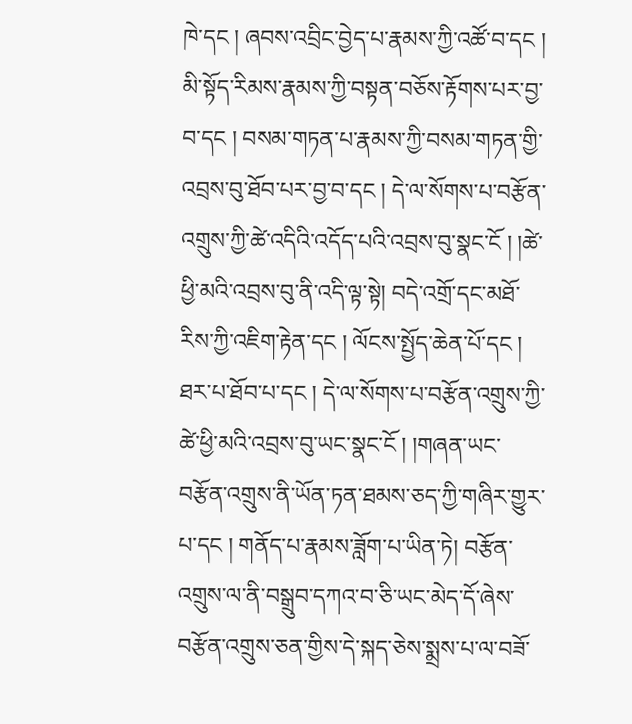ཁེ་དང ། ཞབས་འབྲིང་བྱེད་པ་རྣམས་ཀྱི་འཚོ་བ་དང ། མི་སྟོད་རིམས་རྣམས་ཀྱི་བསྟན་བཅོས་རྟོགས་པར་བྱ་བ་དང ། བསམ་གཏན་པ་རྣམས་ཀྱི་བསམ་གཏན་གྱི་འབྲས་བུ་ཐོབ་པར་བྱ་བ་དང ། དེ་ལ་སོགས་པ་བརྩོན་འགྲུས་ཀྱི་ཚེ་འདིའི་འདོད་པའི་འབྲས་བུ་སྣང་ངོ ། །ཚེ་ཕྱི་མའི་འབྲས་བུ་ནི་འདི་ལྟ་སྟེ། བདེ་འགྲོ་དང་མཐོ་རིས་ཀྱི་འཇིག་རྟེན་དང ། ལོངས་སྤྱོད་ཆེན་པོ་དང ། ཐར་པ་ཐོབ་པ་དང ། དེ་ལ་སོགས་པ་བརྩོན་འགྲུས་ཀྱི་ཚེ་ཕྱི་མའི་འབྲས་བུ་ཡང་སྣང་ངོ ། །གཞན་ཡང་བརྩོན་འགྲུས་ནི་ཡོན་ཏན་ཐམས་ཅད་ཀྱི་གཞིར་གྱུར་པ་དང ། གནོད་པ་རྣམས་ཟློག་པ་ཡིན་ཏེ། བརྩོན་འགྲུས་ལ་ནི་བསྒྲུབ་དཀའ་བ་ཅི་ཡང་མེད་དོ་ཞེས་བརྩོན་འགྲུས་ཅན་གྱིས་དེ་སྐད་ཅེས་སྨྲས་པ་ལ་བཟོ་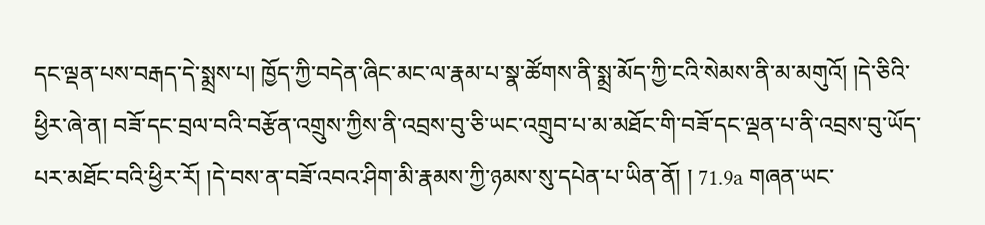དང་ལྡན་པས་བརྒད་དེ་སྨྲས་པ། ཁྱོད་ཀྱི་བདེན་ཞིང་མང་ལ་རྣམ་པ་སྣ་ཚོགས་ནི་སྨྲ་མོད་ཀྱི་ངའི་སེམས་ནི་མ་མགུའོ། །དེ་ཅིའི་ཕྱིར་ཞེ་ན། བཟོ་དང་བྲལ་བའི་བརྩོན་འགྲུས་ཀྱིས་ནི་འབྲས་བུ་ཅི་ཡང་འགྲུབ་པ་མ་མཐོང་གི་བཟོ་དང་ལྡན་པ་ནི་འབྲས་བུ་ཡོད་པར་མཐོང་བའི་ཕྱིར་རོ། །དེ་བས་ན་བཟོ་འབའ་ཤིག་མི་རྣམས་ཀྱི་ཉམས་སུ་དཔེན་པ་ཡིན་ནོ། ། 71.9a གཞན་ཡང་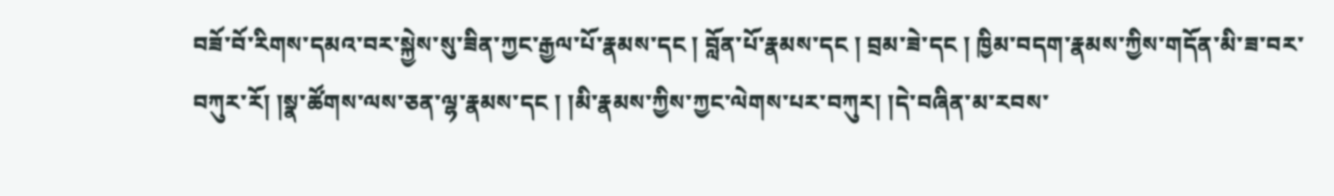བཟོ་བོ་རིགས་དམའ་བར་སྐྱེས་སུ་ཟིན་ཀྱང་རྒྱལ་པོ་རྣམས་དང ། བློན་པོ་རྣམས་དང ། བྲམ་ཟེ་དང ། ཁྱིམ་བདག་རྣམས་ཀྱིས་གདོན་མི་ཟ་བར་བཀུར་རོ། །སྣ་ཚོགས་ལས་ཅན་ལྷ་རྣམས་དང ། །མི་རྣམས་ཀྱིས་ཀྱང་ལེགས་པར་བཀུར། །དེ་བཞིན་མ་རབས་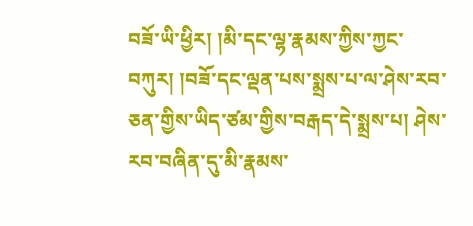བཟོ་ཡི་ཕྱིར། །མི་དང་ལྷ་རྣམས་ཀྱིས་ཀྱང་བཀུར། །བཟོ་དང་ལྡན་པས་སྨྲས་པ་ལ་ཤེས་རབ་ཅན་གྱིས་ཡིད་ཙམ་གྱིས་བརྒད་དེ་སྨྲས་པ། ཤེས་རབ་བཞིན་དུ་མི་རྣམས་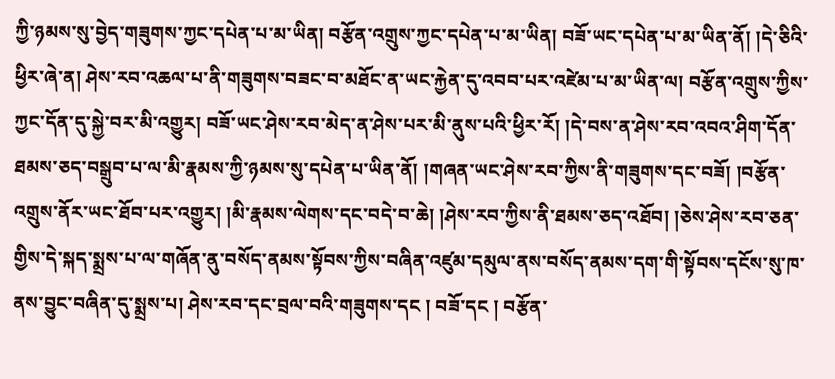ཀྱི་ཉམས་སུ་བྱེད་གཟུགས་ཀྱང་དཔེན་པ་མ་ཡིན། བརྩོན་འགྲུས་ཀྱང་དཔེན་པ་མ་ཡིན། བཟོ་ཡང་དཔེན་པ་མ་ཡིན་ནོ། །དེ་ཅིའི་ཕྱིར་ཞེ་ན། ཤེས་རབ་འཆལ་པ་ནི་གཟུགས་བཟང་བ་མཐོང་ན་ཡང་རྐྱེན་དུ་འབབ་པར་འཛེམ་པ་མ་ཡིན་ལ། བརྩོན་འགྲུས་ཀྱིས་ཀྱང་དོན་དུ་སྐྱེ་བར་མི་འགྱུར། བཟོ་ཡང་ཤེས་རབ་མེད་ན་ཤེས་པར་མི་ནུས་པའི་ཕྱིར་རོ། །དེ་བས་ན་ཤེས་རབ་འབའ་ཤིག་དོན་ཐམས་ཅད་བསྒྲུབ་པ་ལ་མི་རྣམས་ཀྱི་ཉམས་སུ་དཔེན་པ་ཡིན་ནོ། །གཞན་ཡང་ཤེས་རབ་ཀྱིས་ནི་གཟུགས་དང་བཟོ། །བརྩོན་འགྲུས་ནོར་ཡང་ཐོབ་པར་འགྱུར། །མི་རྣམས་ལེགས་དང་བདེ་བ་ཆེ། །ཤེས་རབ་ཀྱིས་ནི་ཐམས་ཅད་འཐོབ། །ཅེས་ཤེས་རབ་ཅན་གྱིས་དེ་སྐད་སྨྲས་པ་ལ་གཞོན་ནུ་བསོད་ནམས་སྟོབས་ཀྱིས་བཞིན་འཛུམ་དམུལ་ནས་བསོད་ནམས་དག་གི་སྟོབས་དངོས་སུ་ཁ་ནས་བྱུང་བཞིན་དུ་སྨྲས་པ། ཤེས་རབ་དང་བྲལ་བའི་གཟུགས་དང ། བཟོ་དང ། བརྩོན་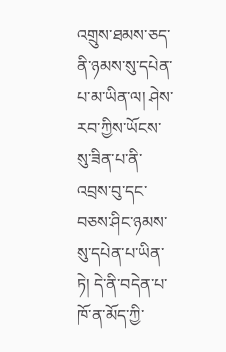འགྲུས་ཐམས་ཅད་ནི་ཉམས་སུ་དཔེན་པ་མ་ཡིན་ལ། ཤེས་རབ་ཀྱིས་ཡོངས་སུ་ཟིན་པ་ནི་འབྲས་བུ་དང་བཅས་ཤིང་ཉམས་སུ་དཔེན་པ་ཡིན་ཏེ། དེ་ནི་བདེན་པ་ཁོ་ན་མོད་ཀྱི་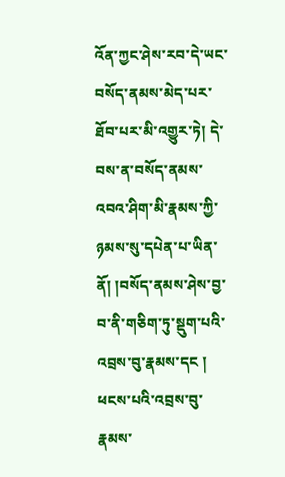འོན་ཀྱང་ཤེས་རབ་དེ་ཡང་བསོད་ནམས་མེད་པར་ཐོབ་པར་མི་འགྱུར་ཏེ། དེ་བས་ན་བསོད་ནམས་འབའ་ཤིག་མི་རྣམས་ཀྱི་ཉམས་སུ་དཔེན་པ་ཡིན་ནོ། །བསོད་ནམས་ཤེས་བྱ་བ་ནི་གཅིག་ཏུ་སྡུག་པའི་འབྲས་བུ་རྣམས་དང ། ཕངས་པའི་འབྲས་བུ་རྣམས་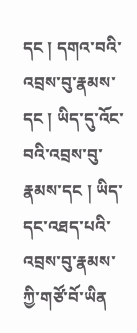དང ། དགའ་བའི་འབྲས་བུ་རྣམས་དང ། ཡིད་དུ་འོང་བའི་འབྲས་བུ་རྣམས་དང ། ཡིད་དང་འཐད་པའི་འབྲས་བུ་རྣམས་ཀྱི་གཙོ་བོ་ཡིན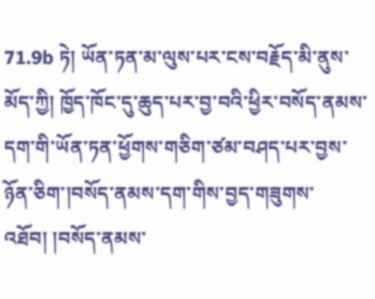71.9b ཏེ། ཡོན་ཏན་མ་ལུས་པར་ངས་བརྗོད་མི་ནུས་མོད་ཀྱི། ཁྱོད་ཁོང་དུ་ཆུད་པར་བྱ་བའི་ཕྱིར་བསོད་ནམས་དག་གི་ཡོན་ཏན་ཕྱོགས་གཅིག་ཙམ་བཤད་པར་བྱས་ཉོན་ཅིག་།བསོད་ནམས་དག་གིས་བྱད་གཟུགས་འཐོབ། །བསོད་ནམས་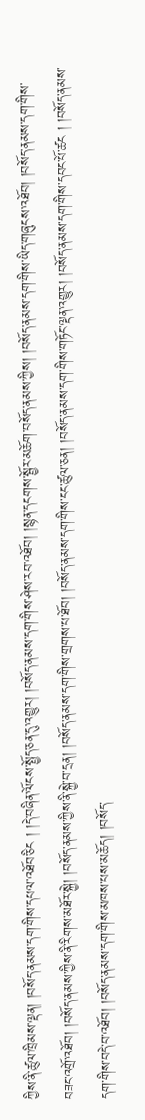ཀྱིས་ནི་ཚུལ་ཁྲིམས་ལྡན། །བསོད་ནམས་དག་གིས་དཔལ་འཐོབ་ཅིང ། །དེ་བཞིན་ལོངས་སྤྱོད་ཅན་དུ་འགྱུར། །བསོད་ནམས་དག་གིས་ཤེས་རབ་འཐོབ། །སྙན་དངགས་སྦྱོར་མཆོག་བསོད་ནམས་ཀྱིས། །བསོད་ནམས་དག་གིས་ཡིད་གཞུངས་འཐོབ། །བསོད་ནམས་དག་གིས་བཟང་འགྲོ་འཐོབ། །བསོད་ནམས་ཀྱིས་ནི་རིགས་མཐོར་སྐྱེ། །བསོད་ནམས་ཀྱིས་ནི་སྐྱེ་བ་དྲན། །བསོད་ནམས་དག་གིས་གྲགས་པ་ཐོབ། །བསོད་ནམས་དག་གིས་ངང་ཚུལ་ཅན། །བསོད་ནམས་དག་གིས་གཏོང་ལྡན་འགྱུར། །བསོད་ནམས་དག་གིས་དབང་པོ་ཚང ། །བསོད་ནམས་དག་གིས་བདེ་བ་འཐོབ། །བསོད་ནམས་དག་གིས་མཁས་པས་མཆོད། །བསོད་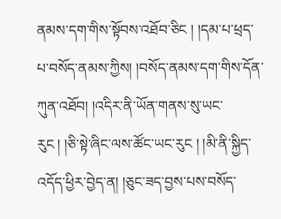ནམས་དག་གིས་སྟོབས་འཐོབ་ཅིང ། །དམ་པ་ཕྲད་པ་བསོད་ནམས་ཀྱིས། །བསོད་ནམས་དག་གིས་དོན་ཀུན་འཐོབ། །འདིར་ནི་ཡོན་གནས་སུ་ཡང་རུང ། །ཅི་སྟེ་ཞིང་ལས་ཚོང་ཡང་རུང ། །མི་ནི་སྐྱིད་འདོད་ཕྱིར་བྱེད་ན། །ཅུང་ཟད་བྱས་པས་བསོད་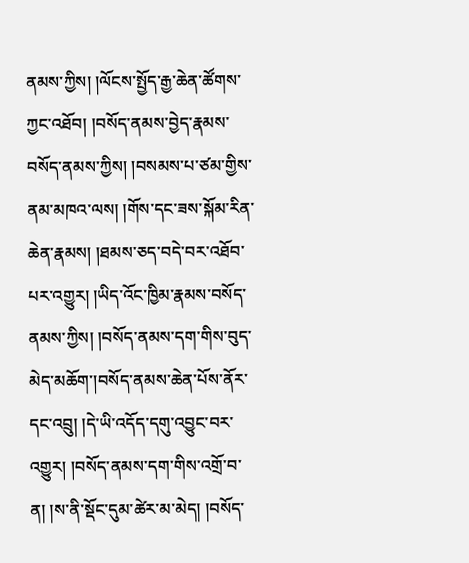ནམས་ཀྱིས། །ལོངས་སྤྱོད་རྒྱ་ཆེན་ཚོགས་ཀྱང་འཐོབ། །བསོད་ནམས་བྱེད་རྣམས་བསོད་ནམས་ཀྱིས། །བསམས་པ་ཙམ་གྱིས་ནམ་མཁའ་ལས། །གོས་དང་ཟས་སྐོམ་རིན་ཆེན་རྣམས། །ཐམས་ཅད་བདེ་བར་འཐོབ་པར་འགྱུར། །ཡིད་འོང་ཁྱིམ་རྣམས་བསོད་ནམས་ཀྱིས། །བསོད་ནམས་དག་གིས་བུད་མེད་མཆོག་།བསོད་ནམས་ཆེན་པོས་ནོར་དང་འབྲུ། །དེ་ཡི་འདོད་དགུ་འབྱུང་བར་འགྱུར། །བསོད་ནམས་དག་གིས་འགྲོ་བ་ན། །ས་ནི་སྡོང་དུམ་ཚེར་མ་མེད། །བསོད་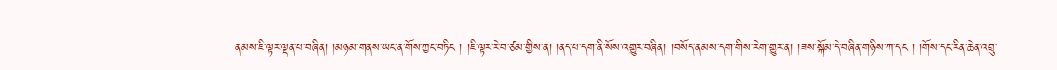ནམས་ཇི་ལྟར་ལྡན་པ་བཞིན། །མཉམ་གནས་ཡང་ན་གོས་ཀྱང་བཏིང ། །ཇི་ལྟར་རེ་བ་ཙམ་གྱིས་ན། །ནད་པ་དག་ནི་སོས་འགྱུར་བཞིན། །བསོད་ནམས་དག་གིས་རེག་གྱུར་ན། །ཟས་སྐོམ་དེ་བཞིན་གཉིས་ཀ་དང ། །གོས་དང་རིན་ཆེན་འབྲུ་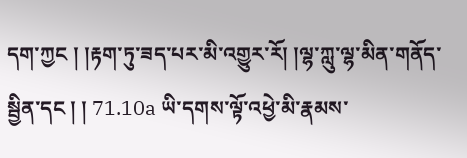དག་ཀྱང ། །རྟག་ཏུ་ཟད་པར་མི་འགྱུར་རོ། །ལྷ་ཀླུ་ལྷ་མིན་གནོད་སྦྱིན་དང ། ། 71.10a ཡི་དགས་ལྟོ་འཕྱེ་མི་རྣམས་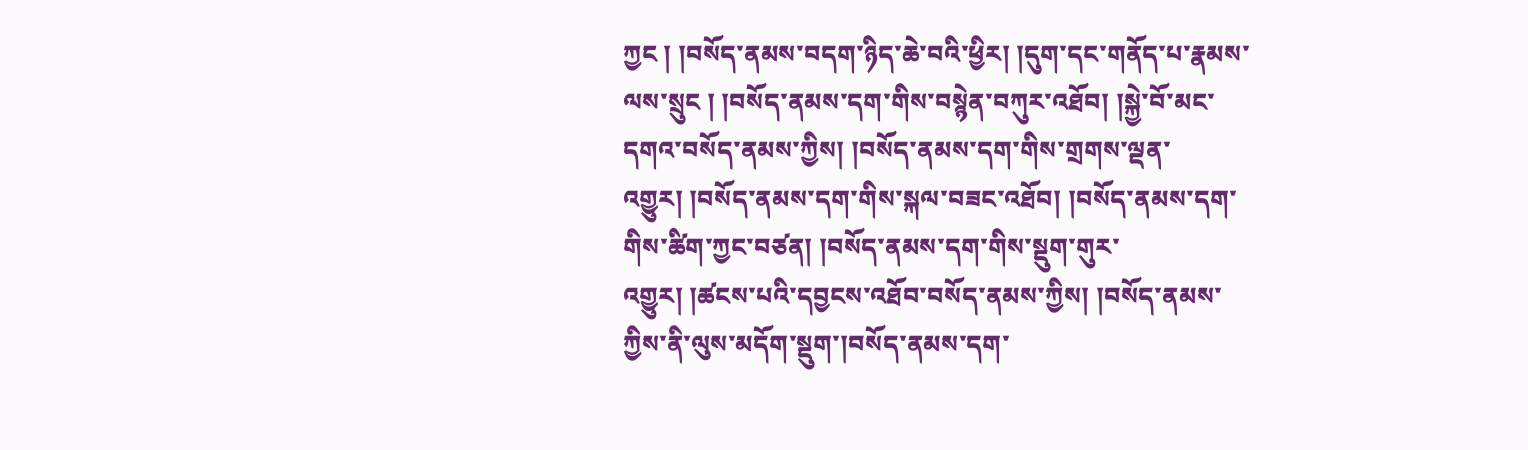ཀྱང ། །བསོད་ནམས་བདག་ཉིད་ཆེ་བའི་ཕྱིར། །དུག་དང་གནོད་པ་རྣམས་ལས་སྲུང ། །བསོད་ནམས་དག་གིས་བསྙེན་བཀུར་འཐོབ། །སྐྱེ་བོ་མང་དགའ་བསོད་ནམས་ཀྱིས། །བསོད་ནམས་དག་གིས་གྲགས་ལྡན་འགྱུར། །བསོད་ནམས་དག་གིས་སྐལ་བཟང་འཐོབ། །བསོད་ནམས་དག་གིས་ཚིག་ཀྱང་བཙན། །བསོད་ནམས་དག་གིས་སྡུག་གུར་འགྱུར། །ཚངས་པའི་དབྱངས་འཐོབ་བསོད་ནམས་ཀྱིས། །བསོད་ནམས་ཀྱིས་ནི་ལུས་མདོག་སྡུག་།བསོད་ནམས་དག་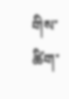གིས་ཚིག་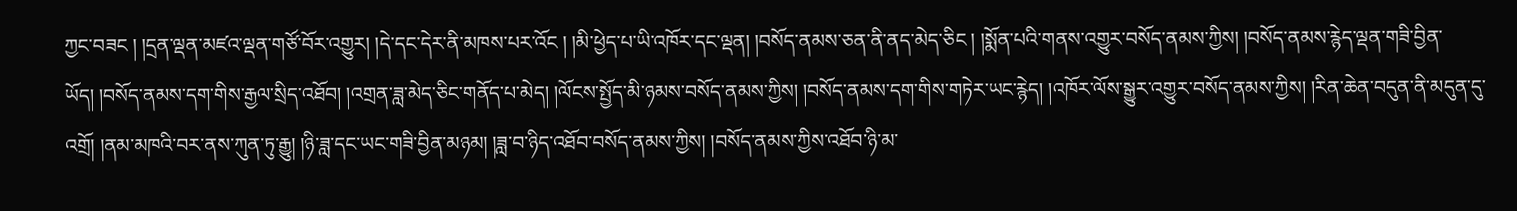ཀྱང་བཟང ། །དྲན་ལྡན་མཛའ་ལྡན་གཙོ་བོར་འགྱུར། །དེ་དང་དེར་ནི་མཁས་པར་འོང ། །མི་ཕྱེད་པ་ཡི་འཁོར་དང་ལྡན། །བསོད་ནམས་ཅན་ནི་ནད་མེད་ཅིང ། །སྨོན་པའི་གནས་འགྱུར་བསོད་ནམས་ཀྱིས། །བསོད་ནམས་རྙེད་ལྡན་གཟི་བྱིན་ཡོད། །བསོད་ནམས་དག་གིས་རྒྱལ་སྲིད་འཐོབ། །འགྲན་ཟླ་མེད་ཅིང་གནོད་པ་མེད། །ལོངས་སྤྱོད་མི་ཉམས་བསོད་ནམས་ཀྱིས། །བསོད་ནམས་དག་གིས་གཏེར་ཡང་རྙེད། །འཁོར་ལོས་སྒྱུར་འགྱུར་བསོད་ནམས་ཀྱིས། །རིན་ཆེན་བདུན་ནི་མདུན་དུ་འགྲོ། །ནམ་མཁའི་བར་ནས་ཀུན་ཏུ་རྒྱུ། །ཉི་ཟླ་དང་ཡང་གཟི་བྱིན་མཉམ། །ཟླ་བ་ཉིད་འཐོབ་བསོད་ནམས་ཀྱིས། །བསོད་ནམས་ཀྱིས་འཐོབ་ཉི་མ་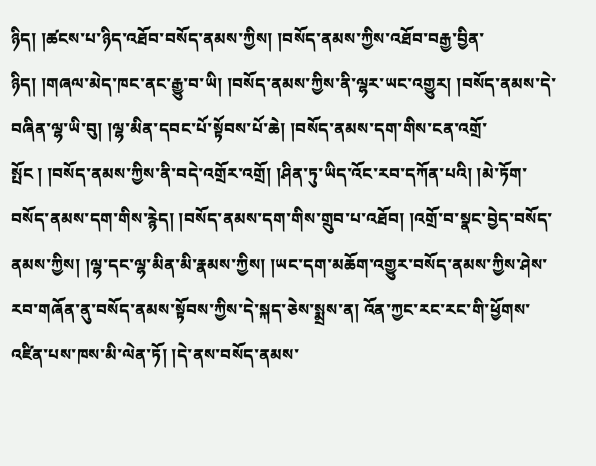ཉིད། །ཚངས་པ་ཉིད་འཐོབ་བསོད་ནམས་ཀྱིས། །བསོད་ནམས་ཀྱིས་འཐོབ་བརྒྱ་བྱིན་ཉིད། །གཞལ་མེད་ཁང་ནང་རྒྱུ་བ་ཡི། །བསོད་ནམས་ཀྱིས་ནི་ལྷར་ཡང་འགྱུར། །བསོད་ནམས་དེ་བཞིན་ལྷ་ཡི་བུ། །ལྷ་མིན་དབང་པོ་སྟོབས་པོ་ཆེ། །བསོད་ནམས་དག་གིས་ངན་འགྲོ་སྤོང ། །བསོད་ནམས་ཀྱིས་ནི་བདེ་འགྲོར་འགྲོ། །ཤིན་ཏུ་ཡིད་འོང་རབ་དཀོན་པའི། །མེ་ཏོག་བསོད་ནམས་དག་གིས་རྙེད། །བསོད་ནམས་དག་གིས་གྲུབ་པ་འཐོབ། །འགྲོ་བ་སྣང་བྱེད་བསོད་ནམས་ཀྱིས། །ལྷ་དང་ལྷ་མིན་མི་རྣམས་ཀྱིས། །ཡང་དག་མཆོག་འགྱུར་བསོད་ནམས་ཀྱིས་ཤེས་རབ་གཞོན་ནུ་བསོད་ནམས་སྟོབས་ཀྱིས་དེ་སྐད་ཅེས་སྨྲས་ན། འོན་ཀྱང་རང་རང་གི་ཕྱོགས་འཛིན་པས་ཁས་མི་ལེན་ཏོ། །དེ་ནས་བསོད་ནམས་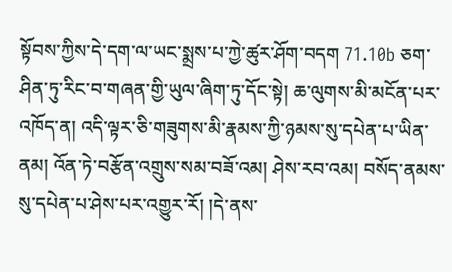སྟོབས་ཀྱིས་དེ་དག་ལ་ཡང་སྨྲས་པ་ཀྱེ་ཚུར་ཤོག་བདག 71.10b ཅག་ཤིན་ཏུ་རིང་བ་གཞན་གྱི་ཡུལ་ཞིག་ཏུ་དོང་སྟེ། ཆ་ལུགས་མི་མངོན་པར་འཁོད་ན། འདི་ལྟར་ཅི་གཟུགས་མི་རྣམས་ཀྱི་ཉམས་སུ་དཔེན་པ་ཡིན་ནམ། འོན་ཏེ་བརྩོན་འགྲུས་སམ་བཟོ་འམ། ཤེས་རབ་འམ། བསོད་ནམས་སུ་དཔེན་པ་ཤེས་པར་འགྱུར་རོ། །དེ་ནས་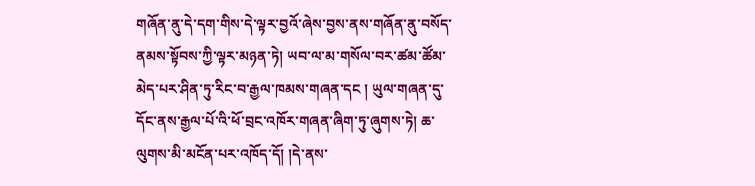གཞོན་ནུ་དེ་དག་གིས་དེ་ལྟར་བྱའོ་ཞེས་བྱས་ནས་གཞོན་ནུ་བསོད་ནམས་སྟོབས་ཀྱི་ལྟར་མཉན་ཏེ། ཡབ་ལ་མ་གསོལ་བར་ཚམ་ཚོམ་མེད་པར་ཤིན་ཏུ་རིང་བ་རྒྱལ་ཁམས་གཞན་དང ། ཡུལ་གཞན་དུ་དོང་ནས་རྒྱལ་པོ་འི་ཕོ་བྲང་འཁོར་གཞན་ཞིག་ཏུ་ཞུགས་ཏེ། ཆ་ལུགས་མི་མངོན་པར་འཁོད་དོ། །དེ་ནས་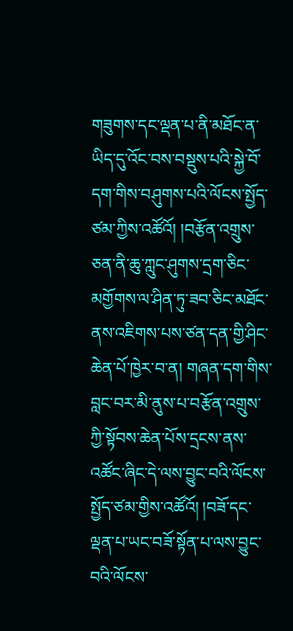གཟུགས་དང་ལྡན་པ་ནི་མཐོང་ན་ཡིད་དུ་འོང་བས་བསྡུས་པའི་སྐྱེ་བོ་དག་གིས་བཤུགས་པའི་ལོངས་སྤྱོད་ཙམ་ཀྱིས་འཚོའོ། །བརྩོན་འགྲུས་ཅན་ནི་ཆུ་ཀླུང་ཤུགས་དྲག་ཅིང་མགྱོགས་ལ་ཤིན་ཏུ་ཟབ་ཅིང་མཐོང་ནས་འཇིགས་པས་ཙན་དན་གྱི་ཤིང་ཆེན་པོ་ཁྱེར་བ་ན། གཞན་དག་གིས་བླང་བར་མི་ནུས་པ་བརྩོན་འགྲུས་ཀྱི་སྟོབས་ཆེན་པོས་དྲངས་ནས་འཚོང་ཞིང་དེ་ལས་བྱུང་བའི་ལོངས་སྤྱོད་ཙམ་གྱིས་འཚོའོ། །བཟོ་དང་ལྡན་པ་ཡང་བཟོ་སྟོན་པ་ལས་བྱུང་བའི་ལོངས་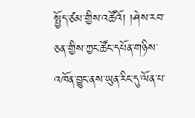སྤྱོད་ཙམ་གྱིས་འཚོའོ། །ཤེས་རབ་ཅན་གྱིས་ཀྱང་ཚོང་དཔོན་གཉིས་འཁོན་བྱུང་ནས་ཡུན་རིང་དུ་ལོན་པ་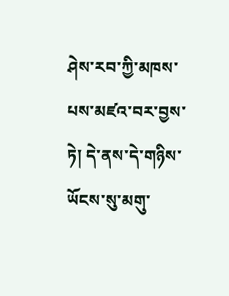ཤེས་རབ་ཀྱི་མཁས་པས་མཛའ་བར་བྱས་ཏེ། དེ་ནས་དེ་གཉིས་ཡོངས་སུ་མགུ་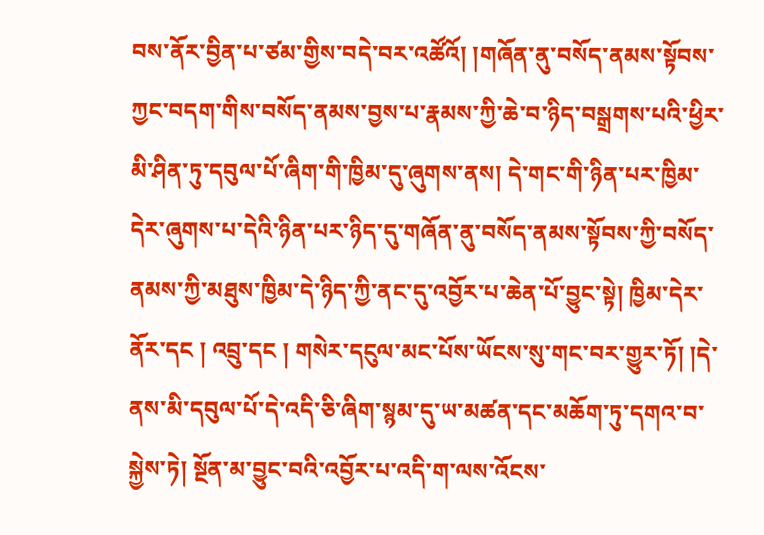བས་ནོར་བྱིན་པ་ཙམ་གྱིས་བདེ་བར་འཚོའོ། །གཞོན་ནུ་བསོད་ནམས་སྟོབས་ཀྱང་བདག་གིས་བསོད་ནམས་བྱས་པ་རྣམས་ཀྱི་ཆེ་བ་ཉིད་བསྒྲགས་པའི་ཕྱིར་མི་ཤིན་ཏུ་དབུལ་པོ་ཞིག་གི་ཁྱིམ་དུ་ཞུགས་ནས། དེ་གང་གི་ཉིན་པར་ཁྱིམ་དེར་ཞུགས་པ་དེའི་ཉིན་པར་ཉིད་དུ་གཞོན་ནུ་བསོད་ནམས་སྟོབས་ཀྱི་བསོད་ནམས་ཀྱི་མཐུས་ཁྱིམ་དེ་ཉིད་ཀྱི་ནང་དུ་འབྱོར་པ་ཆེན་པོ་བྱུང་སྟེ། ཁྱིམ་དེར་ནོར་དང ། འབྲུ་དང ། གསེར་དངུལ་མང་པོས་ཡོངས་སུ་གང་བར་གྱུར་ཏོ། །དེ་ནས་མི་དབུལ་པོ་དེ་འདི་ཅི་ཞིག་སྙམ་དུ་ཡ་མཚན་དང་མཆོག་ཏུ་དགའ་བ་སྐྱེས་ཏེ། སྔོན་མ་བྱུང་བའི་འབྱོར་པ་འདི་ག་ལས་འོངས་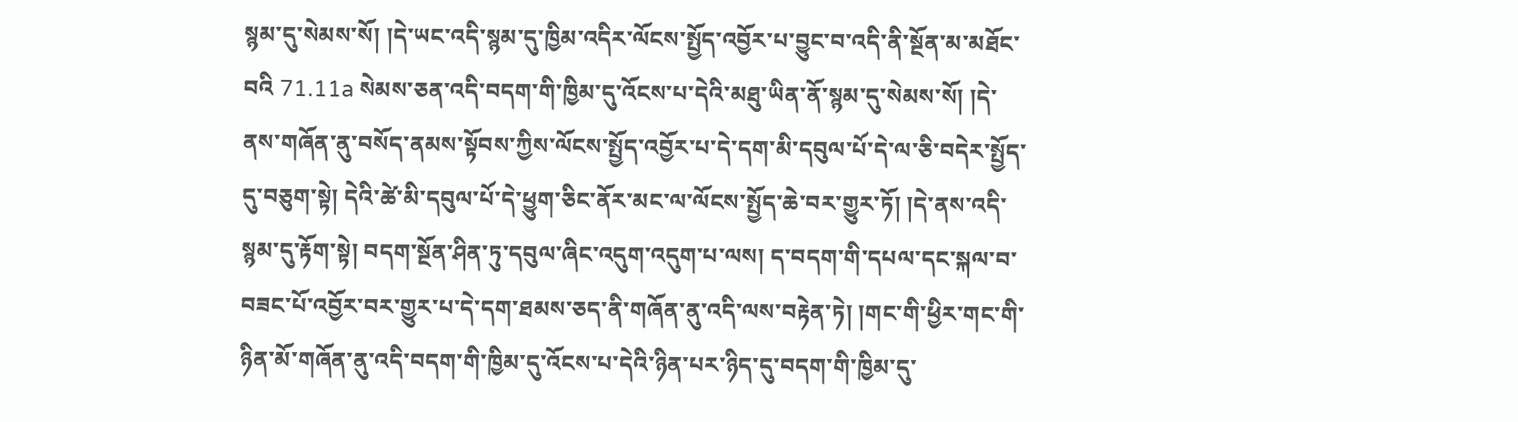སྙམ་དུ་སེམས་སོ། །དེ་ཡང་འདི་སྙམ་དུ་ཁྱིམ་འདིར་ལོངས་སྤྱོད་འབྱོར་པ་བྱུང་བ་འདི་ནི་སྔོན་མ་མཐོང་བའི 71.11a སེམས་ཅན་འདི་བདག་གི་ཁྱིམ་དུ་འོངས་པ་དེའི་མཐུ་ཡིན་ནོ་སྙམ་དུ་སེམས་སོ། །དེ་ནས་གཞོན་ནུ་བསོད་ནམས་སྟོབས་ཀྱིས་ལོངས་སྤྱོད་འབྱོར་པ་དེ་དག་མི་དབུལ་པོ་དེ་ལ་ཅི་བདེར་སྤྱོད་དུ་བཅུག་སྟེ། དེའི་ཚེ་མི་དབུལ་པོ་དེ་ཕྱུག་ཅིང་ནོར་མང་ལ་ལོངས་སྤྱོད་ཆེ་བར་གྱུར་ཏོ། །དེ་ནས་འདི་སྙམ་དུ་རྟོག་སྟེ། བདག་སྔོན་ཤིན་ཏུ་དབུལ་ཞིང་འདུག་འདུག་པ་ལས། ད་བདག་གི་དཔལ་དང་སྐལ་བ་བཟང་པོ་འབྱོར་བར་གྱུར་པ་དེ་དག་ཐམས་ཅད་ནི་གཞོན་ནུ་འདི་ལས་བརྟེན་ཏེ། །གང་གི་ཕྱིར་གང་གི་ཉིན་མོ་གཞོན་ནུ་འདི་བདག་གི་ཁྱིམ་དུ་འོངས་པ་དེའི་ཉིན་པར་ཉིད་དུ་བདག་གི་ཁྱིམ་དུ་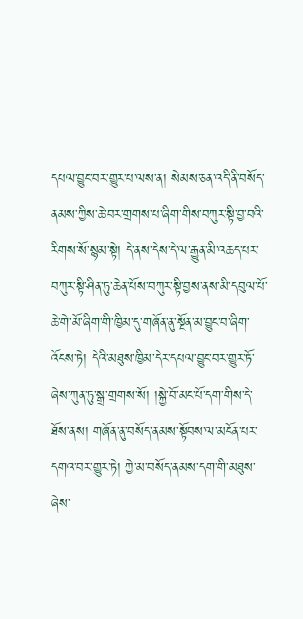དཔལ་བྱུང་བར་གྱུར་པ་ལས་ན། སེམས་ཅན་འདི་ནི་བསོད་ནམས་ཀྱིས་ཆེ་བར་གྲགས་པ་ཞིག་གིས་བཀུར་སྟི་བྱ་བའི་རིགས་སོ་སྙམ་སྟེ། དེ་ནས་དེས་དེ་ལ་རྒྱུན་མི་འཆད་པར་བཀུར་སྟི་ཤིན་ཏུ་ཆེན་པོས་བཀུར་སྟི་བྱས་ནས་མི་དབུལ་པོ་ཆེ་གེ་མོ་ཞིག་གི་ཁྱིམ་དུ་གཞོན་ནུ་སྔོན་མ་བྱུང་བ་ཞིག་འོངས་ཏེ། དེའི་མཐུས་ཁྱིམ་དེར་དཔལ་བྱུང་བར་གྱུར་ཏོ་ཞེས་ཀུན་ཏུ་སྒྲ་གྲགས་སོ། །སྐྱེ་བོ་མང་པོ་དག་གིས་དེ་ཐོས་ནས། གཞོན་ནུ་བསོད་ནམས་སྟོབས་ལ་མངོན་པར་དགའ་བར་གྱུར་ཏེ། ཀྱེ་མ་བསོད་ནམས་དག་གི་མཐུས་ཞེས་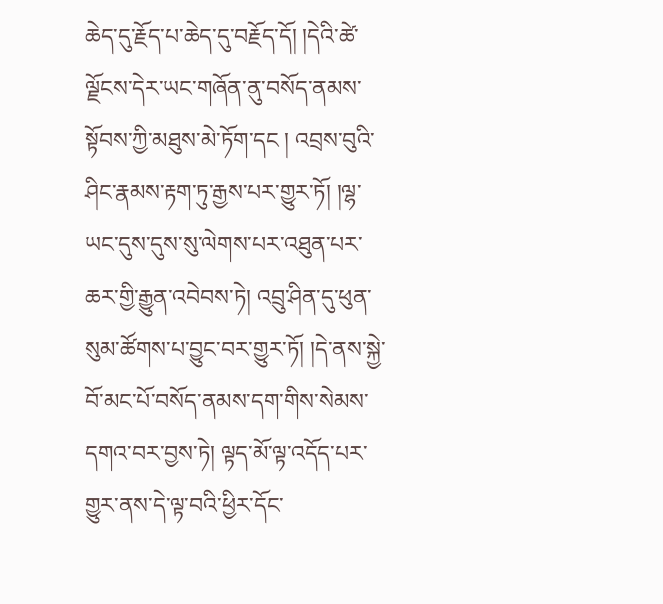ཆེད་དུ་རྗོད་པ་ཆེད་དུ་བརྗོད་དོ། །དེའི་ཚེ་ལྗོངས་དེར་ཡང་གཞོན་ནུ་བསོད་ནམས་སྟོབས་ཀྱི་མཐུས་མེ་ཏོག་དང ། འབྲས་བུའི་ཤིང་རྣམས་རྟག་ཏུ་རྒྱས་པར་གྱུར་ཏོ། །ལྷ་ཡང་དུས་དུས་སུ་ལེགས་པར་འཐུན་པར་ཆར་གྱི་རྒྱུན་འབེབས་ཏེ། འབྲུ་ཤིན་དུ་ཕུན་སུམ་ཚོགས་པ་བྱུང་བར་གྱུར་ཏོ། །དེ་ནས་སྐྱེ་བོ་མང་པོ་བསོད་ནམས་དག་གིས་སེམས་དགའ་བར་བྱས་ཏེ། ལྟད་མོ་ལྟ་འདོད་པར་གྱུར་ནས་དེ་ལྟ་བའི་ཕྱིར་དོང་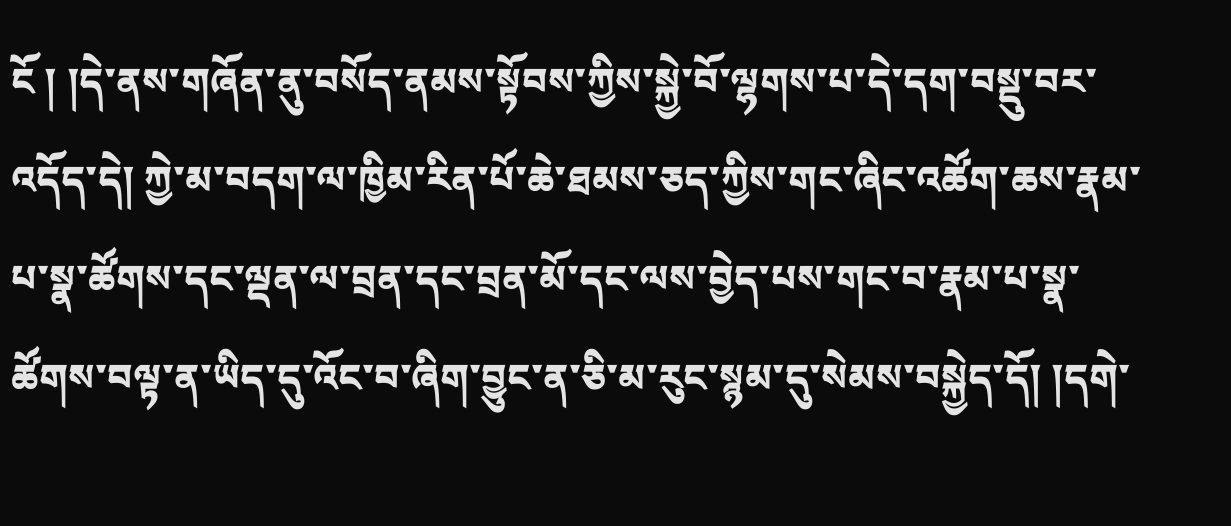ངོ ། །དེ་ནས་གཞོན་ནུ་བསོད་ནམས་སྟོབས་ཀྱིས་སྐྱེ་བོ་ལྷགས་པ་དེ་དག་བསྡུ་བར་འདོད་དེ། ཀྱེ་མ་བདག་ལ་ཁྱིམ་རིན་པོ་ཆེ་ཐམས་ཅད་ཀྱིས་གང་ཞིང་འཚོག་ཆས་རྣམ་པ་སྣ་ཚོགས་དང་ལྡན་ལ་བྲན་དང་བྲན་མོ་དང་ལས་བྱེད་པས་གང་བ་རྣམ་པ་སྣ་ཚོགས་བལྟ་ན་ཡིད་དུ་འོང་བ་ཞིག་བྱུང་ན་ཅི་མ་རུང་སྙམ་དུ་སེམས་བསྐྱེད་དོ། །དགེ་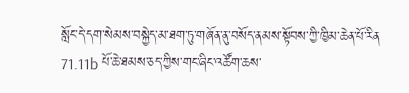སློང་དེ་དག་སེམས་བསྐྱེད་མ་ཐག་ཏུ་གཞོན་ནུ་བསོད་ནམས་སྟོབས་ཀྱི་ཁྱིམ་ཆེན་པོ་རིན 71.11b པོ་ཆེ་ཐམས་ཅད་ཀྱིས་གང་ཞིང་འཚོག་ཆས་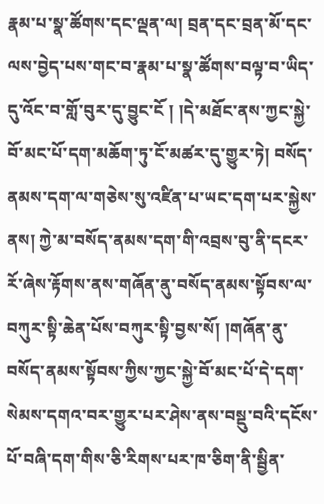རྣམ་པ་སྣ་ཚོགས་དང་ལྡན་ལ། བྲན་དང་བྲན་མོ་དང་ལས་བྱེད་པས་གང་བ་རྣམ་པ་སྣ་ཚོགས་བལྟ་བ་ཡིད་དུ་འོང་བ་གློ་བུར་དུ་བྱུང་ངོ ། །དེ་མཐོང་ནས་ཀྱང་སྐྱེ་བོ་མང་པོ་དག་མཆོག་ཏུ་ངོ་མཚར་དུ་གྱུར་ཏེ། བསོད་ནམས་དག་ལ་གཅེས་སུ་འཛིན་པ་ཡང་དག་པར་སྐྱེས་ནས། ཀྱེ་མ་བསོད་ནམས་དག་གི་འབྲས་བུ་ནི་དངར་རོ་ཞེས་རྟོགས་ནས་གཞོན་ནུ་བསོད་ནམས་སྟོབས་ལ་བཀུར་སྟི་ཆེན་པོས་བཀུར་སྟི་བྱས་སོ། །གཞོན་ནུ་བསོད་ནམས་སྟོབས་ཀྱིས་ཀྱང་སྐྱེ་བོ་མང་པོ་དེ་དག་སེམས་དགའ་བར་གྱུར་པར་ཤེས་ནས་བསྡུ་བའི་དངོས་པོ་བཞི་དག་གིས་ཅི་རིགས་པར་ཁ་ཅིག་ནི་སྦྱིན་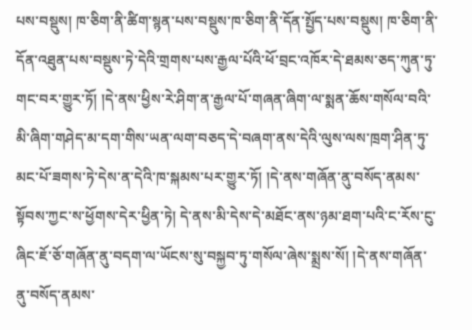པས་བསྡུས། ཁ་ཅིག་ནི་ཚིག་སྙན་པས་བསྡུས་ཁ་ཅིག་ནི་དོན་སྤྱོད་པས་བསྡུས། ཁ་ཅིག་ནི་དོན་འཐུན་པས་བསྡུས་ཏེ་དེའི་གྲགས་པས་རྒྱལ་པོའི་ཕོ་བྲང་འཁོར་དེ་ཐམས་ཅད་ཀུན་ཏུ་གང་བར་གྱུར་ཏོ། །དེ་ནས་ཕྱིས་རེ་ཤིག་ན་རྒྱལ་པོ་གཞན་ཞིག་ལ་སྨན་ཆོས་གསོལ་བའི་མི་ཞིག་གཤེད་མ་དག་གིས་ཡན་ལག་བཅད་དེ་བཞག་ནས་དེའི་ལུས་ལས་ཁྲག་ཤིན་ཏུ་མང་པོ་ཟགས་ཏེ་དེས་ན་དེའི་ཁ་སྐམས་པར་གྱུར་ཏོ། །དེ་ནས་གཞོན་ནུ་བསོད་ནམས་སྟོབས་ཀྱང་ས་ཕྱོགས་དེར་ཕྱིན་ཏེ། དེ་ནས་མི་དེས་དེ་མཐོང་ནས་ཉམ་ཐག་པའི་ང་རོས་ངུ་ཞིང་ཇོ་ཅོ་གཞོན་ནུ་བདག་ལ་ཡོངས་སུ་བསྐྱབ་ཏུ་གསོལ་ཞེས་སྨྲས་སོ། །དེ་ནས་གཞོན་ནུ་བསོད་ནམས་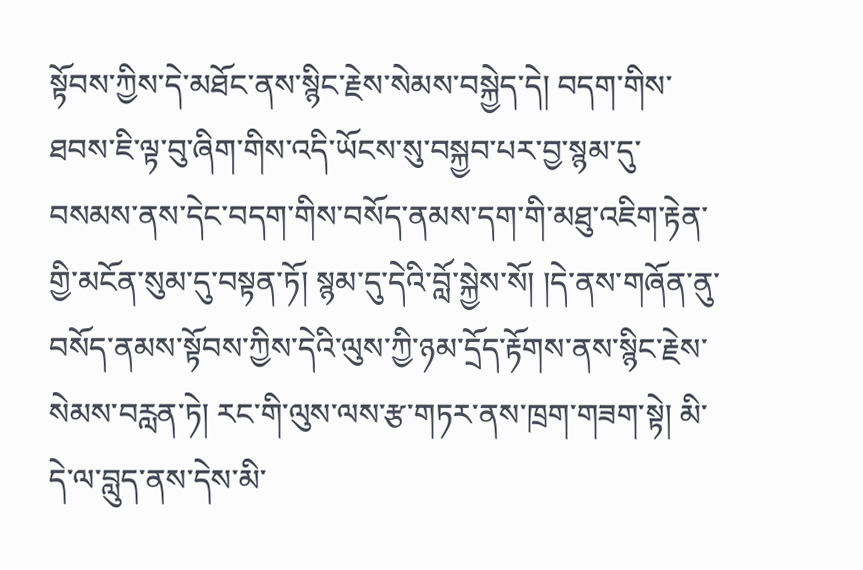སྟོབས་ཀྱིས་དེ་མཐོང་ནས་སྙིང་རྗེས་སེམས་བསྐྱེད་དེ། བདག་གིས་ཐབས་ཇི་ལྟ་བུ་ཞིག་གིས་འདི་ཡོངས་སུ་བསྐྱབ་པར་བྱ་སྙམ་དུ་བསམས་ནས་དེང་བདག་གིས་བསོད་ནམས་དག་གི་མཐུ་འཇིག་རྟེན་གྱི་མངོན་སུམ་དུ་བསྟན་ཏོ། སྙམ་དུ་དེའི་བློ་སྐྱེས་སོ། །དེ་ནས་གཞོན་ནུ་བསོད་ནམས་སྟོབས་ཀྱིས་དེའི་ལུས་ཀྱི་ཉམ་དྲོད་རྟོགས་ནས་སྙིང་རྗེས་སེམས་བརླན་ཏེ། རང་གི་ལུས་ལས་རྩ་གཏར་ནས་ཁྲག་གཟག་སྟེ། མི་དེ་ལ་བླུད་ནས་དེས་མི་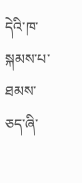དེའི་ཁ་སྐམས་པ་ཐམས་ཅད་ཞི་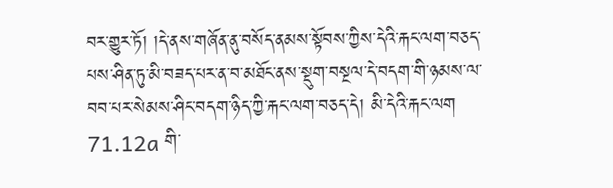བར་གྱུར་ཏོ། །དེ་ནས་གཞོན་ནུ་བསོད་ནམས་སྟོབས་ཀྱིས་དེའི་རྐང་ལག་བཅད་པས་ཤིན་ཏུ་མི་བཟད་པར་ན་བ་མཐོང་ནས་སྡུག་བསྔལ་དེ་བདག་གི་ཉམས་ལ་བབ་པར་སེམས་ཤིང་བདག་ཉིད་ཀྱི་རྐང་ལག་བཅད་དེ། མི་དེའི་རྐང་ལག 71.12a གི་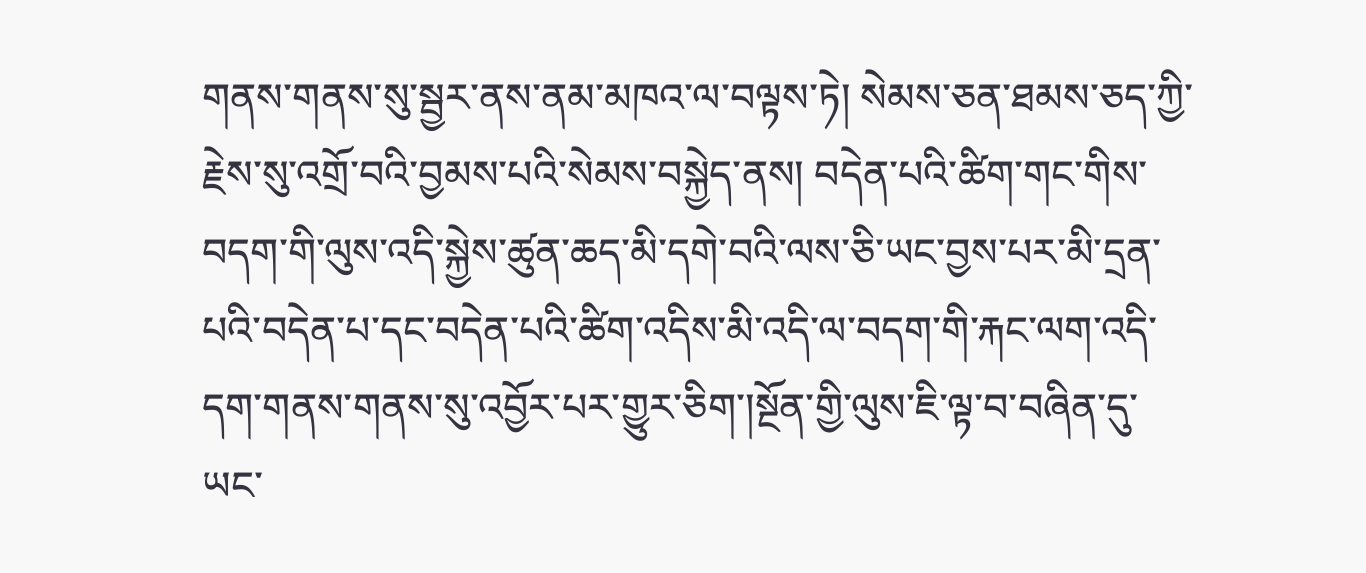གནས་གནས་སུ་སྦྱར་ནས་ནམ་མཁའ་ལ་བལྟས་ཏེ། སེམས་ཅན་ཐམས་ཅད་ཀྱི་རྗེས་སུ་འགྲོ་བའི་བྱམས་པའི་སེམས་བསྐྱེད་ནས། བདེན་པའི་ཚིག་གང་གིས་བདག་གི་ལུས་འདི་སྐྱེས་ཚུན་ཆད་མི་དགེ་བའི་ལས་ཅི་ཡང་བྱས་པར་མི་དྲན་པའི་བདེན་པ་དང་བདེན་པའི་ཚིག་འདིས་མི་འདི་ལ་བདག་གི་རྐང་ལག་འདི་དག་གནས་གནས་སུ་འབྱོར་པར་གྱུར་ཅིག་།སྔོན་གྱི་ལུས་ཇི་ལྟ་བ་བཞིན་དུ་ཡང་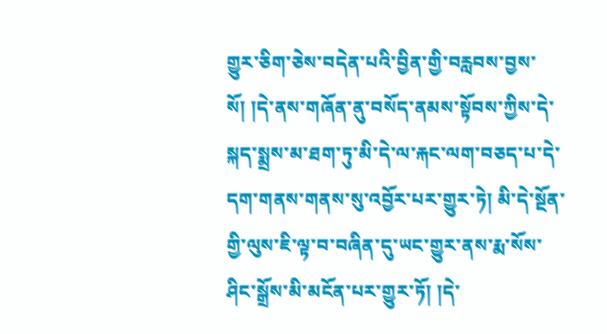གྱུར་ཅིག་ཅེས་བདེན་པའི་བྱིན་གྱི་བརླབས་བྱས་སོ། །དེ་ནས་གཞོན་ནུ་བསོད་ནམས་སྟོབས་ཀྱིས་དེ་སྐད་སྨྲས་མ་ཐག་ཏུ་མི་དེ་ལ་རྐང་ལག་བཅད་པ་དེ་དག་གནས་གནས་སུ་འབྱོར་པར་གྱུར་ཏེ། མི་དེ་སྔོན་གྱི་ལུས་ཇི་ལྟ་བ་བཞིན་དུ་ཡང་གྱུར་ནས་རྨ་སོས་ཤིང་སྒྲོས་མི་མངོན་པར་གྱུར་ཏོ། །དེ་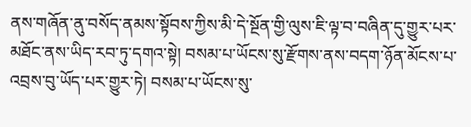ནས་གཞོན་ནུ་བསོད་ནམས་སྟོབས་ཀྱིས་མི་དེ་སྔོན་གྱི་ལུས་ཇི་ལྟ་བ་བཞིན་དུ་གྱུར་པར་མཐོང་ནས་ཡིད་རབ་ཏུ་དགའ་སྟེ། བསམ་པ་ཡོངས་སུ་རྫོགས་ནས་བདག་ཉོན་མོངས་པ་འབྲས་བུ་ཡོད་པར་གྱུར་ཏེ། བསམ་པ་ཡོངས་སུ་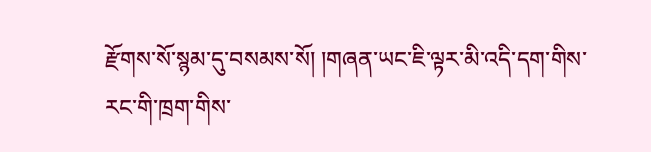རྫོགས་སོ་སྙམ་དུ་བསམས་སོ། །གཞན་ཡང་ཇི་ལྟར་མི་འདི་དག་གིས་རང་གི་ཁྲག་གིས་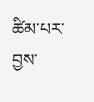ཚིམ་པར་བྱས་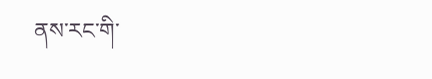ནས་རང་གི་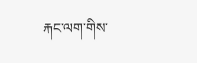རྐང་ལག་གིས་